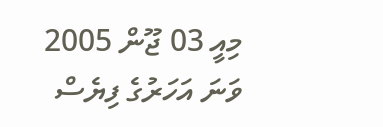މިއީ 03 ޖޫން 2005 ވަނަ އަހަރުގެ ފިޔެސް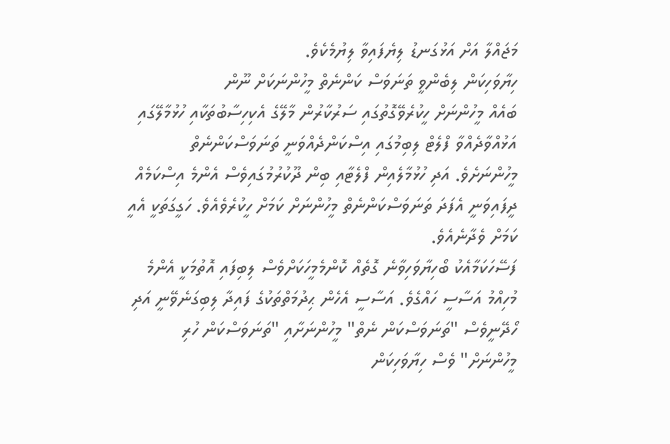މަޖައްލާ އަށް އަޅުގަނޑު ލިޔެފައިވާ ލިޔުމެކެވެ.
ހިޔާވަހިކަން ލިބެންވީ ތަނަވަސް ކަންނެތް މީހުންނަކަށް ނޫން
ބައެއް މީހުންނަށް ހީކުރެވޭގޮތުގައި ސަރުކާރުން މާލޭގެ އެކިހިސާބުތަކާއި ހުޅުމާލޭގައި އަޅުއްވާދެއްވާ ފްލެޓް ލިބިމުގައި އިސްކަންދެއްވަނީ ތަނަވަސްކަންނެތް މީހުންނަށެވެ. އަދި ހުޅުމާލެއިން ފްލެޓާއި ބިން ދޫކުރުމުގައިވެސް އެންމެ އިސްކަމެއް ދީފައިވަނީ އެފަދަ ތަނަވަސްކަންނެތް މީހުންނަށް ކަމަށް ހީކުރެވެއެވެ. ހަގީގަތަކީ އެއީ ކަމަށް ވެދާނެއެވެ.
ފަސޭހަކަމާއެކު ބޯހިޔާވަހިވާނެ ގޮތެއް ކޮންމެމީހަކަށްވެސް ލިބިފައި އޮތުމަކީ އެންމެ މުހިއްމު އަސާސީ ހައްގެވެ. އަސާސީ އެހެން ޙިދުމަތްތަކުގެ ފައިދާ ލިބިގަނެވޭނީ އަދި ހޯދޭނީވެސް "ތަނަވަސްކަން ނެތް" މީހުންނަށާއި "ތަނަވަސްކަން ހުރި މީހުންނަށް" ވެސް ހިޔާވަހިކަން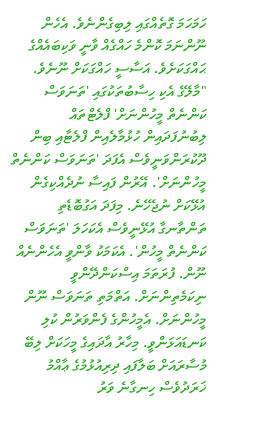ހަމަހަމަ ގޮތެއްގައި ލިބިގެންނެވެ. އެހެން ނޫންނަމަ ކޮންމެ ހައްގެއް ވާނީ ވަކިބައެއްގެ ޙައްގަކަށެވެ. އަސާސީ ހައްގަކަށް ނޫނެވެ.
"މާލޭގެ އެކި ހިސާބުތަކުގައި 'ތަނަވަސް ކަންނެތް މީހުންނަށް' ފްލެޓްތައް ލިބުނުފަދައިން ހުޅުމާލެއިން ފްލެޓާއި ބިން ދޫކުރަންވަނީވެސް އެފަދަ 'ތަނަވަސް ކަންނެތް މީހުންނަށް'. އޭރުން ފައިސާ ނުދެއްކިގެން އުޅޭކަށް ނުޖެހޭނެ. މިފަދަ އަގުބޮޑެތި ތަންތާނގާ އުޅޭނީވެސް އެކަހަލަ 'ތަނަވަސް ކަންނެތް މީހުން'. އެކަމަކު ވާންވީ އެހެންނެއް ނޫން. ފުރަތަމަ އިސްކަންދޭންވީ ނިކަމެތިންނަށް. އަތްމަތި ތަނަވަސް ނޫން މީހުންނަށް. އެމީހުންގެ ފެންވަރުން ކުލި ކަނޑައަޅަންވީ. މިހާރު އާދައިގެ މީހަކަށް ލިބޭ މުސާރައަށް ބަލާފައި ދިރިއުޅުމުގެ ޢާއްމު ޚަރަދުވެސް ހިނގާނެ ވަރު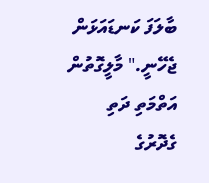ބާލަފަ ކަނޑައަޅަން ޖެހޭނީ." މާލީގޮތުން އަތްމަތި ދަތި ގެދޮރުގެ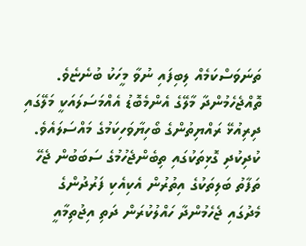ތަނަވަސްކަމެއް ލިބިފައި ނުވާ މީހަކު ބުނެޏެވެ.
ތޮއްޖެހެމުންދާ މާލޭގެ އެންމެބޮޑު އެއްމަސަލައަކީ މަލޭގައި ދިރިއުޅޭ ރައްޔިތުންގެ ބޯހިޔާވަހިކަމުގެ މައްސަލައެވެ. ކުދިކުދި ގޮޅިތަކުގައި ތިބެންޖެހުމުގެ ސަބަބުން ޖެހޭ ތަފާތު ބަލިތަކުގެ އިތުރުން އެކިއެކި ފަރުދުންގެ މެދުގައި ޖެހެމުންދާ ހައްލުކުރަން ދަތި އިޖުތިމާއީ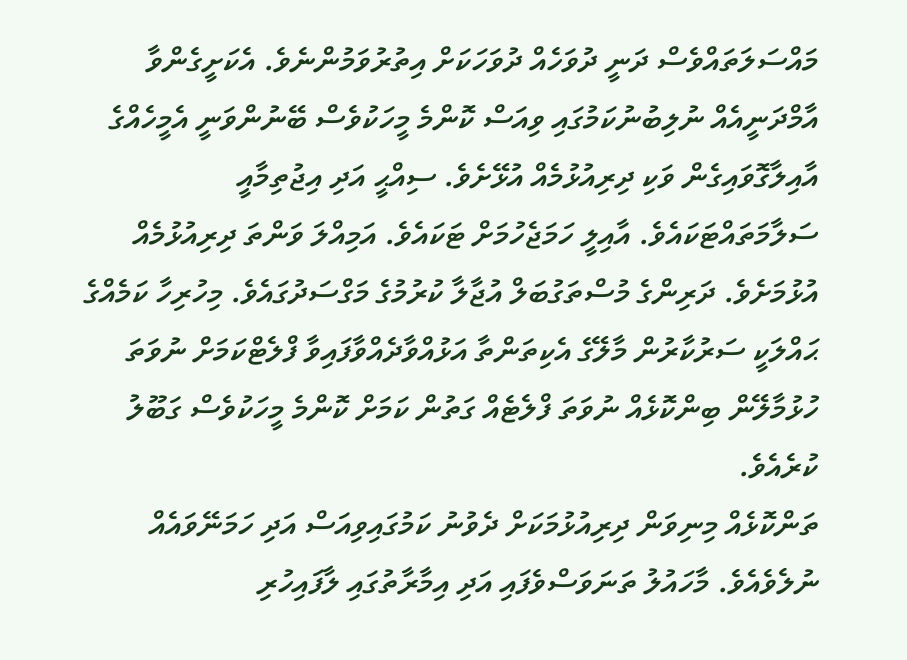މައްސަލަތައްވެސް ދަނީ ދުވަހެއް ދުވަހަކަށް އިތުރުވަމުންނެވެ. އެކަށީގެންވާ އާމްދަނީއެއް ނުލިބުނުކަމުގައި ވިއަސް ކޮންމެ މީހަކުވެސް ބޭނުންވަނީ އެމީހެއްގެ އާއިލާގޮވައިގެން ވަކި ދިރިއުޅުމެއް އުޅޭށެވެ. ސިއްޙީ އަދި އިޖުތިމާއީ ސަލާމަތައްޓަކައެވެ. އާއިލީ ހަމަޖެހުމަށް ޓަކައެވެ. އަމިއްލަ ވަންތަ ދިރިއުޅުމެއް އުޅުމަށެވެ. ދަރިންގެ މުސްތަގުބަލް އުޖާލާ ކުރުމުގެ މަގްސަދުގައެވެ. މިހުރިހާ ކަމެއްގެ ޙައްލަކީ ސަރުކާރުން މާލޭގެ އެކިތަންތާ އަޅުއްވާދެއްވާފައިވާ ފްލެޓްކަމަށް ނުވަތަ ހުޅުމާލޭން ބިންކޮޅެއް ނުވަތަ ފްލެޓެއް ގަތުން ކަމަށް ކޮންމެ މީހަކުވެސް ގަބޫލު ކުރެއެވެ.
ތަންކޮޅެއް މިނިވަން ދިރިއުޅުމަކަށް ދެވުނު ކަމުގައިވިއަސް އަދި ހަމަނޭވައެއް ނުލެވެއެވެ. މާހައުލު ތަނަވަސްވެފައި އަދި އިމާރާތުގައި ލާފައިހުރި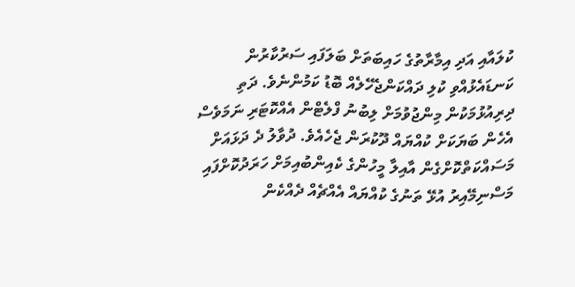ކުލައާއި އަދި އިމާރާތުގެ ހައިބަތަށް ބަލަފައި ސަރުކާރުން ކަނޑައެޅުއްވި ކުލި ދައްކަންޖެހޭލެއް ބޮޑު ކަމުންނެވެ. ދަތި ދިރިއުޅުމަކުން މިންޖުވުމަށް ލިބުނު ފްލެޓްން އެއްކޮޓަރި ނަމަވެސް އެހެން ބަޔަކަށް ކުއްޔައް ދޫކުރަން ޖެހެއެވެ. ދުވާލު ދެ ދަޅައަށް މަސައްކަތްކޮށްގެން އާއިލާ މީހުންގެ ކެއިންބުއިމަށް ހަރަދުކޮށްފައި މަސްނިމޭއިރު އުޅޭ ތަނުގެ ކުއްޔައް އެއްޗެއް ދެއްކެން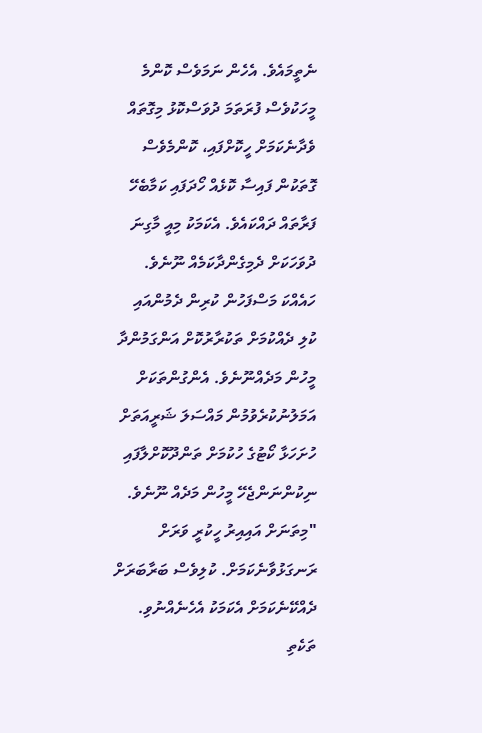ނެތީމައެވެ. އެހެން ނަމަވެސް ކޮންމެ މީހަކުވެސް ފުރަތަމަ ދުވަސްކޮޅު މިގޮތައް ވެދާނެކަމަށް ހީކޮށްފައި، ކޮންމެވެސް ގޮތަކުން ފައިސާ ކޮޅެއް ހޯދަފައި ކަމާބެހޭ ފަރާތައް ދައްކައެވެ. އެކަމަކު މިއީ މާގިނަ ދުވަހަކަށް ދެމިގެންދާކަމެއް ނޫނެވެ. ހައެއްކަ މަސްފަހުން ކުރިން ދެމުންއައި ކުލި ދެއްކުމަށް ތަކުރާރުކޮށް އަންގަމުންދާ މީހުން މަދެއްނޫނެވެ. އެންގުންތަކަށް އަމަލުނުކުރެވުމުން މައްސަލަ ޝަރީއަތަށް ހުށަހަޅާ ކޯޓުގެ ހުކުމަށް ތަންދޫކޮށްލާފައި ނިކުންނަންޖެހޭ މީހުން މަދެއް ނޫނެވެ.
"މިތަނަށް އައިއިރު ހީކުރީ ވަރަށް ރަނގަޅުވާނެކަމަށް. ކުލިވެސް ބަރާބަރަށް ދެއްކޭނެކަމަށް އެކަމަކު އެހެނެއްނުވި. ތަކެތި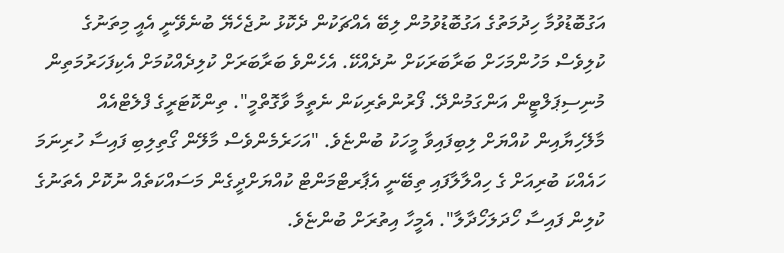އަގުބޮޑުވުމާ ހިދުމަތުގެ އަގުބޮޑުވުމުން ލިބޭ އެއްޗަކުން ދެކޮޅު ނުޖެހެޔޭ ބުނެވޭނީ އެއީ މިތަނުގެ ކުލިވެސް މަހުންމަހަށް ބަރާބަރަކަށް ނުދެއްކޭ. އެހެންވެ ބަރާބަރަށް ކުލިދެއްކުމަށް އެކިފަހަރުމަތިން މުނިސިޕަލްޓީން އަންގަމުންދޭ. ފޯރުންތެރިކަން ނެތީމާ ވާގޮތްމީ". ތިންކޮޓަރީގެ ފްލެޓްއެއް މާލޭހިޔާއިން ކުއްޔަށް ލިބިފައިވާ މީހަކު ބުންޏެވެ. "އަހަރެމެންވެސް މާލޭން ގޯތިލިބި ފައިސާ ހުރިނަމަ ހައެއްކަ ބުރިއަށް ގެ ހިއްލާލާފައި ތިބޭނީ އެޕާރޓްމަންޓް ކުއްޔަށްދީގެން މަސައްކަތެއް ނުކޮށް އެތަނުގެ ކުލިން ފައިސާ ހޯދަލަހޯދާލާ". އެމީހާ އިތުރަށް ބުންޏެވެ.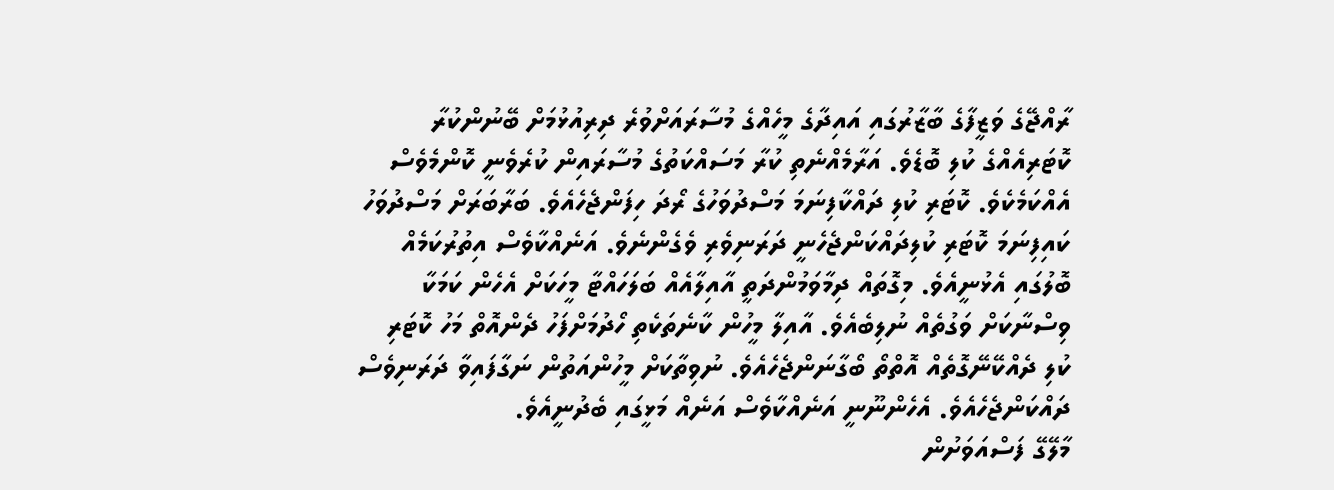ރާއްޖޭގެ ވަޒީފާގެ ބާޒާރުގައި އައިދާގެ މީހެއްގެ މުސާރައަށްވުރެ ދިރިއުޅުމަށް ބޭނުންކުރާ ކޮޓަރިއެއްގެ ކުލި ބޮޑެވެ. އަރާމެއްނެތި ކުރާ މަސައްކަތުގެ މުސާރައިން ކުރެވެނީ ކޮންމެވެސް އެއްކަމެކެވެ. ކޮޓަރި ކުލި ދައްކާފިނަމަ މަސްދުވަހުގެ ރޯދަ ހިފަންޖެހެއެވެ. ބަރާބަރަށް މަސްދުވަހު ކައިފިނަމަ ކޮޓަރި ކުލިދައްކަންޖެހެނީ ދަރަނިވެރި ވެގެންނެވެ. އަނެއްކާވެސް އިތުރުކަމެއް ބޮލުގައި އެޅުނީއެވެ. މިގޮތައް ދިމާވަމުންދަތީ އާއިލާއެއް ބަލަހައްޓާ މީހަކަށް އެހެން ކަމަކާ ވިސްނާކަށް ވަގުތެއް ނުލިބެއެވެ. އާއިލާ މީހުން ކާނެތަކެތި ހޯދުމަށްފަހު ދެންއޮތް މަހު ކޮޓަރި ކުލި ދެއްކޭނޭގޮތެއް އޮތްތޯ ބޯގާނަންޖެހެއެވެ. ނުވިތާކަށް މީހުންއަތުން ނަގާފައިވާ ދަރަނިވެސް ދައްކަންޖެހެއެވެ. އެހެންނޫނީ އަނެއްކާވެސް އަނެއް މަޅީގައި ބެދުނީއެވެ.
މާލޭގޭ ފަސްއަވަށުން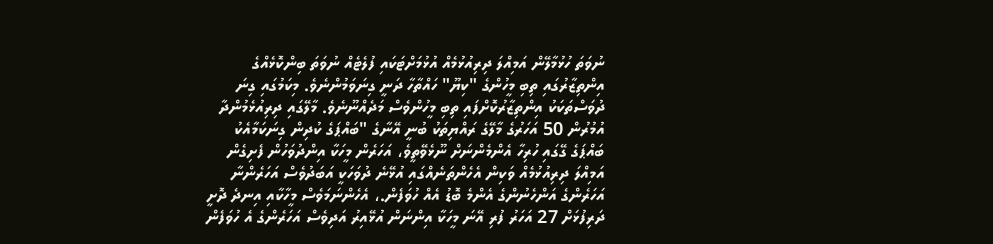ނުވަތަ ހުޅުމާލޭން އަމިއްލަ ދިރިއުޅުމެއް އުޅުމަށްޓަކައި ފުލެޓެއް ނުވަތަ ބިންކޮޅެއްގެ އިންތިޒާރުގައި ތިބި މީހުންގެ "ކިޔޫ" ހައްތާހާ ދަނީ ގިނަވަމުންނެވެ. މިކަމުގައި ގިނަ ދުވަސްތަކަކު އިންތިޒާރުކޮށްފައި ތިބި މީހުންވެސް މަދެއްނޫނެވެ. މާލޭގައި ދިރިއުޅެމުންދާ އުމުރުން 50 އަހަރުގެ މާލޭގެ ރައްޔިތަކު ބުނީ އޭނާގެ "ބައްޕަގެ ކުދިން ގިނަކަމާއެކު ބައްޕަގެ ގޭގައި ހުރިހާ އެންމެންނަށް ނޫޅެވޭތީވެ، އަހަރެން މީހަކާ އިންދުވަހުން ފެށިގެން އަމިއްލަ ދިރިއުޅުމެއް ވަކިން އެހެންތަނެއްގައި އުޅޭނެ ދުވަހަކީ އަބަދުވެސް އަހަރެންނާ އަހަރެންގެ އަންހެނުންގެ އެންމެ ބޮޑު އެއް ހުވަފެން.، އެހެންނަމަވެސް މީހާކާއި އިނދެ ދޮށީ ދަރިފުޅަށް 27 އަހަރު ފުރި އޭނަ މީހަކާ އިންނަން އުޅޭއިރު އަދިވެސް އަހަރެންގެ އެ ހުވަފެން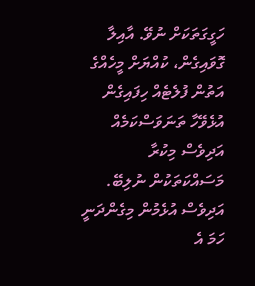ހަގީގަތަކަށް ނުވޭ. އާއިލާ ގޮވައިގެން، ކުއްޔަށް މީހެއްގެ އަތުން ފުލެޓެއް ހިފައިގެން އުޅެވޭހާ ތަނަވަސްކަމެއް އަދިވެސް މިކުރާ މަސައްކަތަކުން ނުލިބޭ. އަދިވެސް އުޅެމުން މިގެންދަނީ ހަމަ އެ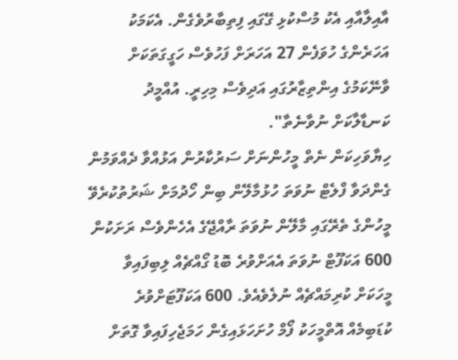އާއިލާއާއި އެކު މުސްކުޅި ގޭގައި ފިތިބާރުވެގެން. އެކަމަކު އަހަރެންގެ ހުވަފެން 27 އަހަރަށް ފަހުވެސް ހަގީގަތަކަށް ވާނޭކަމުގެ އިންތިޒާރުގައި އަދިވެސް މިހިރީ. އުއްމީދު ކަނޑާލާކަށް ނުވާނެތާ".
ހިޔާވަހިކަން ނެތް މީހުންނަށް ސަރުކާރުން އަޅުއްވާ ދެއްވަމުން ގެންދަވާ ފްލެޓް ނުވަތަ ހުޅުމާލޭން ބިން ހޯދުމަށް ޝަރުތުކުރެވޭ މީހުންގެ ތެރޭގައި މާލޭން ނުވަތަ ރާއްޖޭގެ އެހެންވެސް ރަށަކުން 600 އަކަފޫޓް ނުވަތަ އެއަށްވުރެ ބޮޑު ގޯއްޗެއް ލިބިފައިވާ މީހަކަށް ކުރިމައްޗެއް ނުލެވެއެވެ. 600 އަކަފޫޓަށްވުރެ ކުޑަބިމެއް އޮތްމީހަކު ފޯމް ހުށަހަޅައިގެން ހަމަޖެހިފައިވާ ގޮތަށް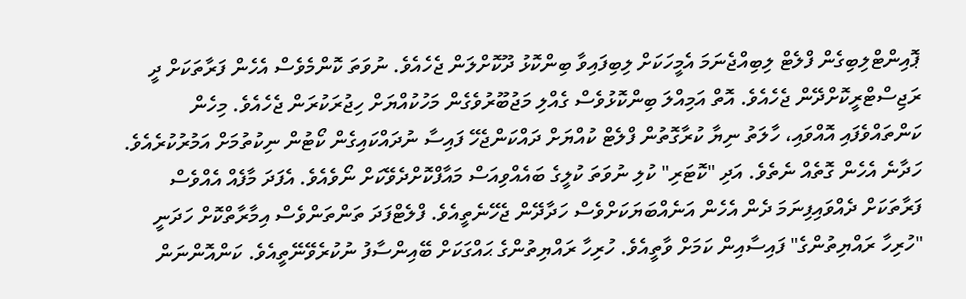ޕޮއިންޓްލިބިގެން ފްލެޓް ލިބިއްޖެނަމަ އެމީހަކަށް ލިބިފައިވާ ބިންކޮޅު ދޫކޮށްލަން ޖެހެއެވެ. ނުވަތަ ކޮންމެވެސް އެހެން ފަރާތަކަށް ދީ ރަޖިސްޓްރީކޮށްދޭން ޖެހެއެވެ. އޮތް އަމިއްލަ ބިންކޮޅުވެސް ގެއްލި މަޖުބޫރުވެގެން މަހުކުއްޔަށް ހިޖުރަކުރަން ޖެހެއެވެ. މިހެން ކަންތައްވެފައި އޮއްވައި، ހާލަތު ނިޔާ ކުރާގޮތުން ފްލެޓް ކުއްޔަށް ދައްކަންޖެހޭ ފައިސާ ނުދައްކައިގެން ކޯޓުން ނިކުތުމަށް އަމުރުކުރެއެވެ. ހަދާނެ އެހެން ގޮތެއް ނެތެވެ. އަދި "ކޮޓަރި" ކުލި ނުވަތަ ކުލީގެ ބައެއްވިއަސް މައާފްކޮށްދެވޭކަށް ނޯވެއެވެ. އެފަދަ މާފެއް އެއްވެސް ފަރާތަކަށް ދެއްވައިފިނަމަ ދެން އެހެން އަނެއްބަޔަކަށްވެސް ހަދާދޭން ޖެހޭނެތީއެވެ. ފްލެޓްފަދަ ތަންތަންވެސް އިމާރާތްކޮށް ހަދަނީ "ހުރިހާ ރައްޔިތުންގެ" ފައިސާއިން ކަމަށް ވާތީއެވެ. ހުރިހާ ރައްޔިތުންގެ ޙައްގަކަށް ބޭއިންސާފު ނުކުރެވޭނޭތީއެވެ. ކަންއޮންނަން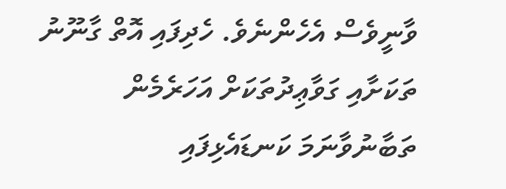ވާނީވެސް އެހެންނެވެ. ހެދިފައި އޮތް ގާނޫނު ތަކަށާއި ގަވާޢިދުތަކަށް އަހަރެމެން ތަބާނުވާނަމަ ކަނޑައެޅިފައި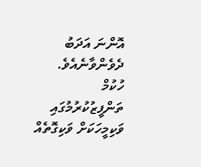އޮންނަ އަދަބު ދެވެންވާނެއެވެ. ހުކުމް ތަންފީޒުކުރުމުގައި ވަކިމީހަކަށް ވަކިގޮތެއް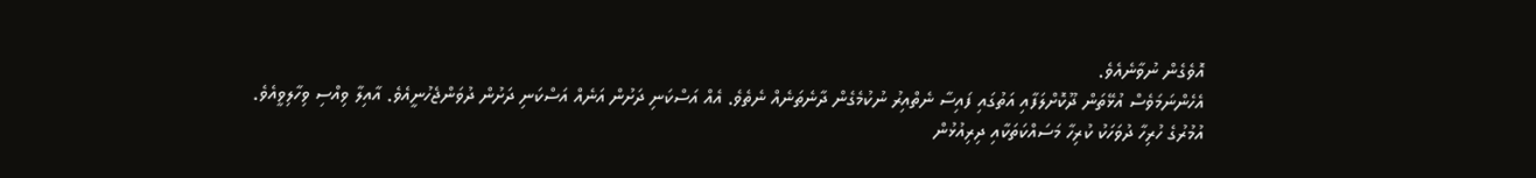އޮވެގެން ނުވާނެއެވެ.
އެހެންނަމަވެސް އުޅޭތަން ދޫކޮށްލަފާއި އަތުގައި ފައިސާ ނެތްއިރު ނުކުމެގެން ދާނެތަނެއް ނެތެވެ. އެއް އަސްކަނި ދަށުން އަނެއް އަސްކަނި ދަށުން ދުވަންޖެހުނީއެވެ. އާއިލާ ވިއްސި ވިހާލިވީއެވެ. އުމުރުގެ ހުރިހާ ދުވަހަކު ކުރިހާ މަސައްކަތަކާއި ދިރިއުޅުން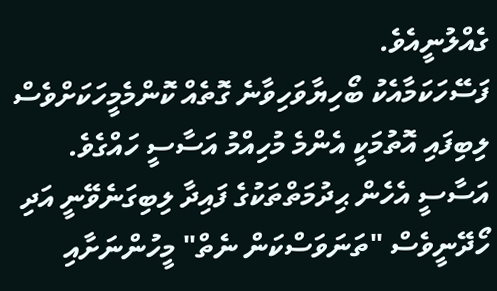ގެއްލުނީއެވެ.
ފަސޭހަކަމާއެކު ބޯހިޔާވަހިވާނެ ގޮތެއް ކޮންމެމީހަކަށްވެސް ލިބިފައި އޮތުމަކީ އެންމެ މުހިއްމު އަސާސީ ހައްގެވެ. އަސާސީ އެހެން ޙިދުމަތްތަކުގެ ފައިދާ ލިބިގަނެވޭނީ އަދި ހޯދޭނީވެސް "ތަނަވަސްކަން ނެތް" މީހުންނަށާއި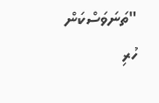"ތަނަވަސްކަން ހުރި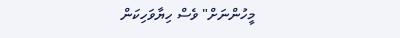މީހުންނަށް" ވެސް ހިޔާވަހިކަން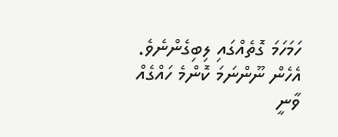ހަމަހަމަ ގޮތެއްގައި ލިބިގެންނެވެ. އެހެން ނޫންނަމަ ކޮންމެ ހައްގެއް ވާނީ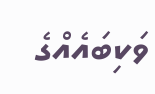ވަކިބައެއްގެ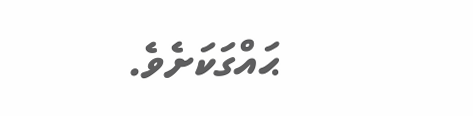ޙައްގަކަށެވެ.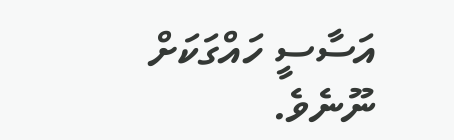އަސާސީ ހައްގަކަށް ނޫނެވެ.